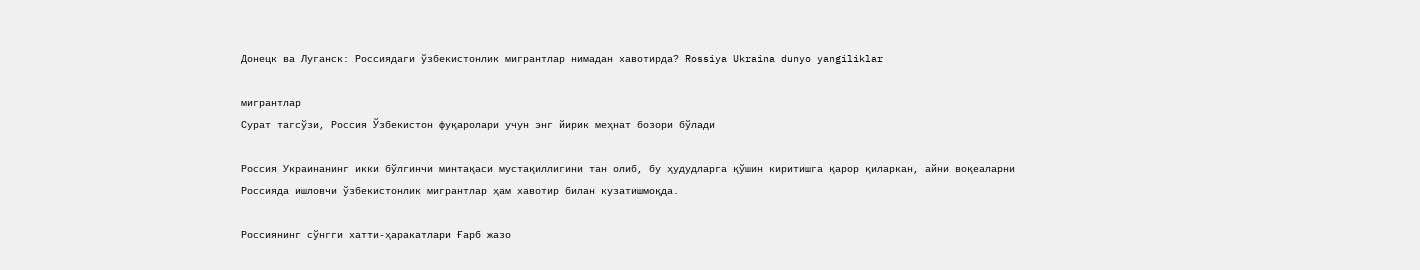Донецк ва Луганск: Россиядаги ўзбекистонлик мигрантлар нимадан хавотирда? Rossiya Ukraina dunyo yangiliklar

мигрантлар
Сурат тагсўзи, Россия Ўзбекистон фуқаролари учун энг йирик меҳнат бозори бўлади

Россия Украинанинг икки бўлгинчи минтақаси мустақиллигини тан олиб, бу ҳудудларга қўшин киритишга қарор қиларкан, айни воқеаларни Россияда ишловчи ўзбекистонлик мигрантлар ҳам хавотир билан кузатишмоқда.

Россиянинг сўнгги хатти-ҳаракатлари Ғарб жазо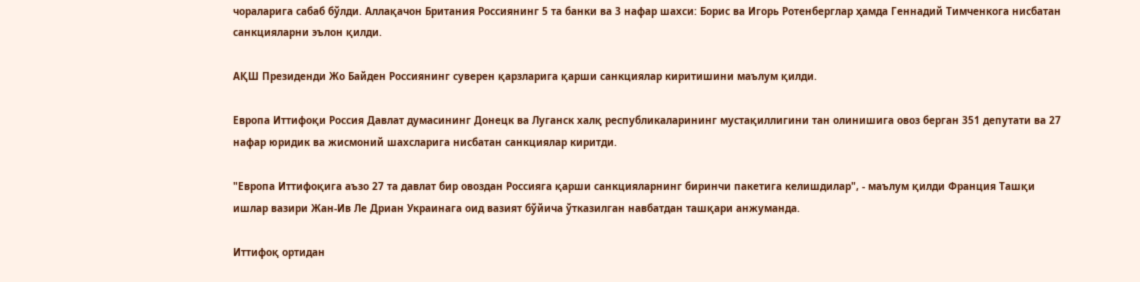чораларига сабаб бўлди. Аллақачон Британия Россиянинг 5 та банки ва 3 нафар шахси: Борис ва Игорь Ротенберглар ҳамда Геннадий Тимченкога нисбатан санкцияларни эълон қилди.

АҚШ Президенди Жо Байден Россиянинг суверен қарзларига қарши санкциялар киритишини маълум қилди.

Европа Иттифоқи Россия Давлат думасининг Донецк ва Луганск халқ республикаларининг мустақиллигини тан олинишига овоз берган 351 депутати ва 27 нафар юридик ва жисмоний шахсларига нисбатан санкциялар киритди.

"Европа Иттифоқига аъзо 27 та давлат бир овоздан Россияга қарши санкцияларнинг биринчи пакетига келишдилар", - маълум қилди Франция Ташқи ишлар вазири Жан-Ив Ле Дриан Украинага оид вазият бўйича ўтказилган навбатдан ташқари анжуманда.

Иттифоқ ортидан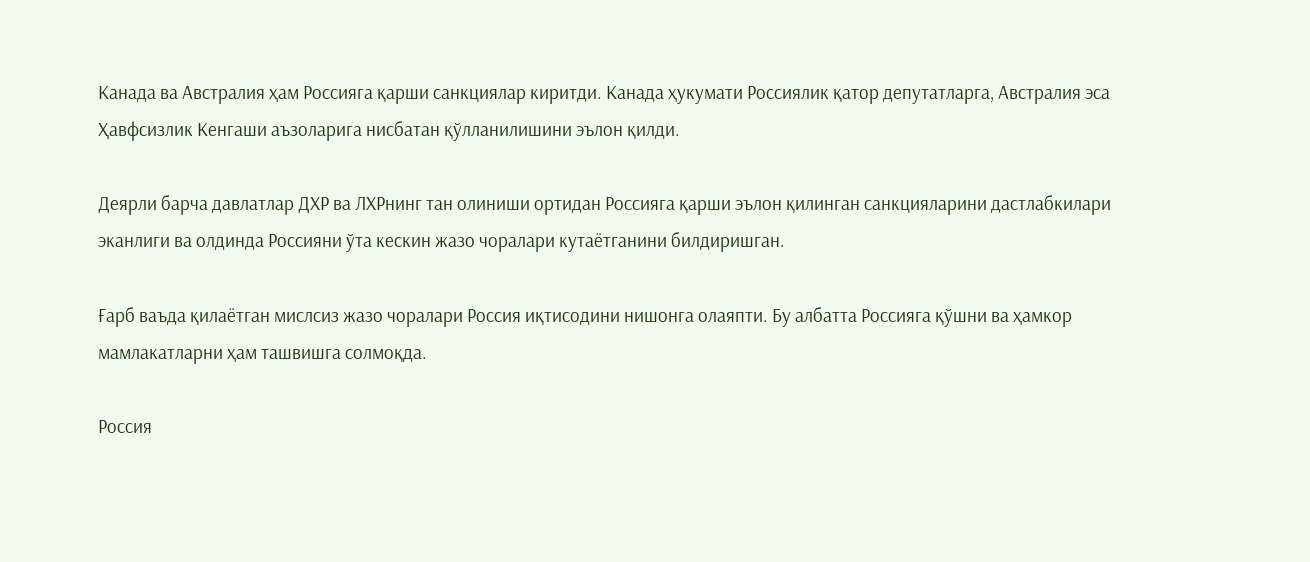Канада ва Австралия ҳам Россияга қарши санкциялар киритди. Канада ҳукумати Россиялик қатор депутатларга, Австралия эса Ҳавфсизлик Кенгаши аъзоларига нисбатан қўлланилишини эълон қилди.

Деярли барча давлатлар ДХР ва ЛХРнинг тан олиниши ортидан Россияга қарши эълон қилинган санкцияларини дастлабкилари эканлиги ва олдинда Россияни ўта кескин жазо чоралари кутаётганини билдиришган.

Ғарб ваъда қилаётган мислсиз жазо чоралари Россия иқтисодини нишонга олаяпти. Бу албатта Россияга қўшни ва ҳамкор мамлакатларни ҳам ташвишга солмоқда.

Россия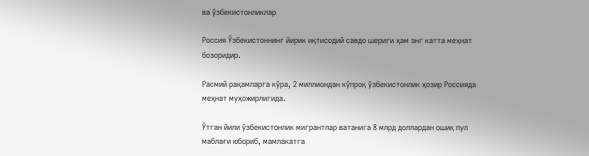ва ўзбекистонликлар

Россия Ўзбекистоннинг йирик иқтисодий савдо шериги ҳам энг катта меҳнат бозоридир.

Расмий рақамларга кўра, 2 миллиондан кўпроқ ўзбекистонлик ҳозир Россияда меҳнат муҳожирлигида.

Ўтган йили ўзбекистонлик мигрантлар ватанига 8 млрд доллардан ошиқ пул маблағи юбориб, мамлакатга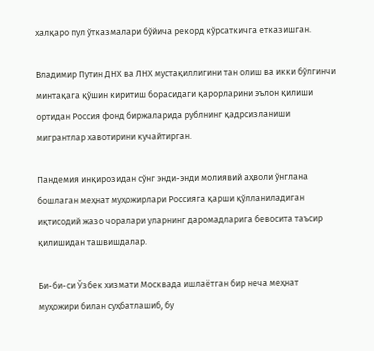халқаро пул ўтказмалари бўйича рекорд кўрсаткичга етказишган.

Владимир Путин ДНХ ва ЛНХ мустақиллигини тан олиш ва икки бўлгинчи минтақага қўшин киритиш борасидаги қарорларини эълон қилиши ортидан Россия фонд биржаларида рублнинг қадрсизланиши мигрантлар хавотирини кучайтирган.

Пандемия инқирозидан сўнг энди-энди молиявий аҳволи ўнглана бошлаган меҳнат муҳожирлари Россияга қарши қўлланиладиган иқтисодий жазо чоралари уларнинг даромадларига бевосита таъсир қилишидан ташвишдалар.

Би-би-си Ўзбек хизмати Москвада ишлаётган бир неча меҳнат муҳожири билан суҳбатлашиб, бу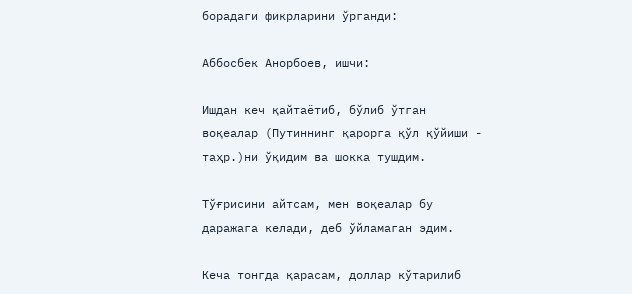борадаги фикрларини ўрганди:

Аббосбек Анорбоев, ишчи:

Ишдан кеч қайтаётиб, бўлиб ўтган воқеалар (Путиннинг қарорга қўл қўйиши - таҳр.)ни ўқидим ва шокка тушдим.

Тўғрисини айтсам, мен воқеалар бу даражага келади, деб ўйламаган эдим.

Кеча тонгда қарасам, доллар кўтарилиб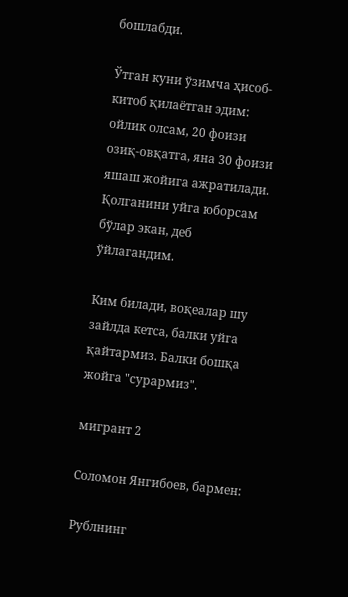бошлабди.

Ўтган куни ўзимча ҳисоб-китоб қилаётган эдим: ойлик олсам, 20 фоизи озиқ-овқатга, яна 30 фоизи яшаш жойига ажратилади. Қолганини уйга юборсам бўлар экан, деб ўйлагандим.

Ким билади, воқеалар шу зайлда кетса, балки уйга қайтармиз. Балки бошқа жойга "сурармиз".

мигрант 2

Соломон Янгибоев, бармен:

Рублнинг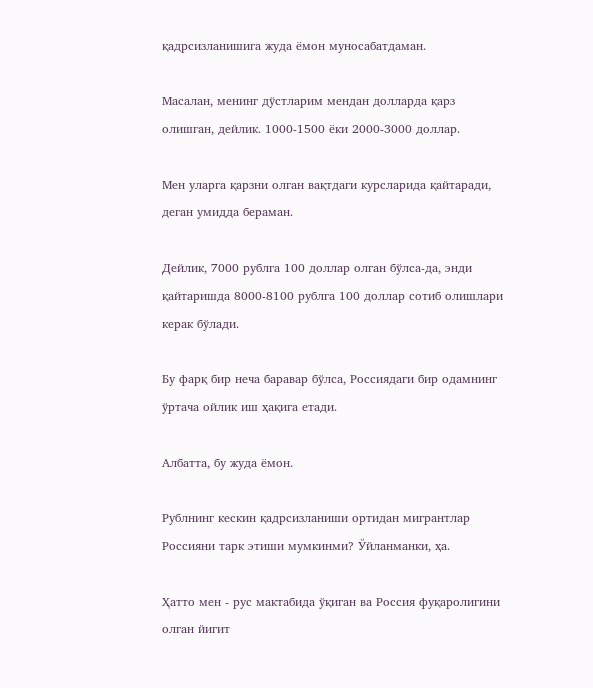қадрсизланишига жуда ёмон муносабатдаман.

Масалан, менинг дўстларим мендан долларда қарз олишган, дейлик. 1000-1500 ёки 2000-3000 доллар.

Мен уларга қарзни олган вақтдаги курсларида қайтаради, деган умидда бераман.

Дейлик, 7000 рублга 100 доллар олган бўлса-да, энди қайтаришда 8000-8100 рублга 100 доллар сотиб олишлари керак бўлади.

Бу фарқ бир неча баравар бўлса, Россиядаги бир одамнинг ўртача ойлик иш ҳақига етади.

Албатта, бу жуда ёмон.

Рублнинг кескин қадрсизланиши ортидан мигрантлар Россияни тарк этиши мумкинми? Ўйланманки, ҳа.

Ҳатто мен - рус мактабида ўқиган ва Россия фуқаролигини олган йигит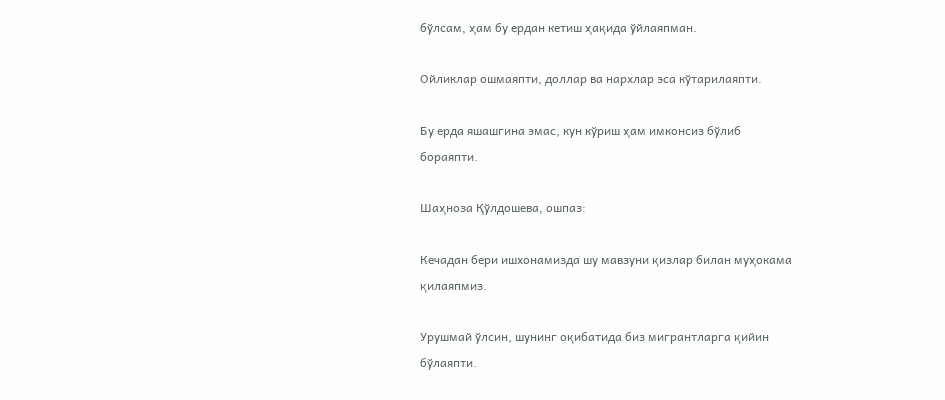бўлсам, ҳам бу ердан кетиш ҳақида ўйлаяпман.

Ойликлар ошмаяпти, доллар ва нархлар эса кўтарилаяпти.

Бу ерда яшашгина эмас, кун кўриш ҳам имконсиз бўлиб бораяпти.

Шаҳноза Қўлдошева, ошпаз:

Кечадан бери ишхонамизда шу мавзуни қизлар билан муҳокама қилаяпмиз.

Урушмай ўлсин, шунинг оқибатида биз мигрантларга қийин бўлаяпти.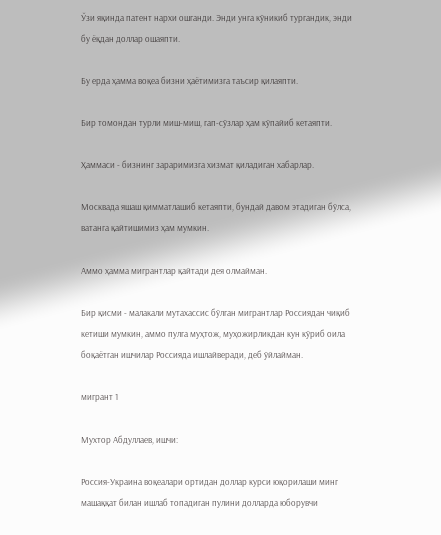Ўзи яқинда патент нархи ошганди. Энди унга кўникиб тургандик, энди бу ёқдан доллар ошаяпти.

Бу ерда ҳамма воқеа бизни ҳаётимизга таъсир қилаяпти.

Бир томондан турли миш-миш, гап-сўзлар ҳам кўпайиб кетаяпти.

Ҳаммаси - бизнинг зараримизга хизмат қиладиган хабарлар.

Москвада яшаш қимматлашиб кетаяпти, бундай давом этадиган бўлса, ватанга қайтишимиз ҳам мумкин.

Аммо ҳамма мигрантлар қайтади дея олмайман.

Бир қисми - малакали мутахассис бўлган мигрантлар Россиядан чиқиб кетиши мумкин, аммо пулга муҳтож, муҳожирликдан кун кўриб оила боқаётган ишчилар Россияда ишлайверади, деб ўйлайман.

мигрант 1

Мухтор Абдуллаев, ишчи:

Россия-Украина воқеалари ортидан доллар курси юқорилаши минг машаққат билан ишлаб топадиган пулини долларда юборувчи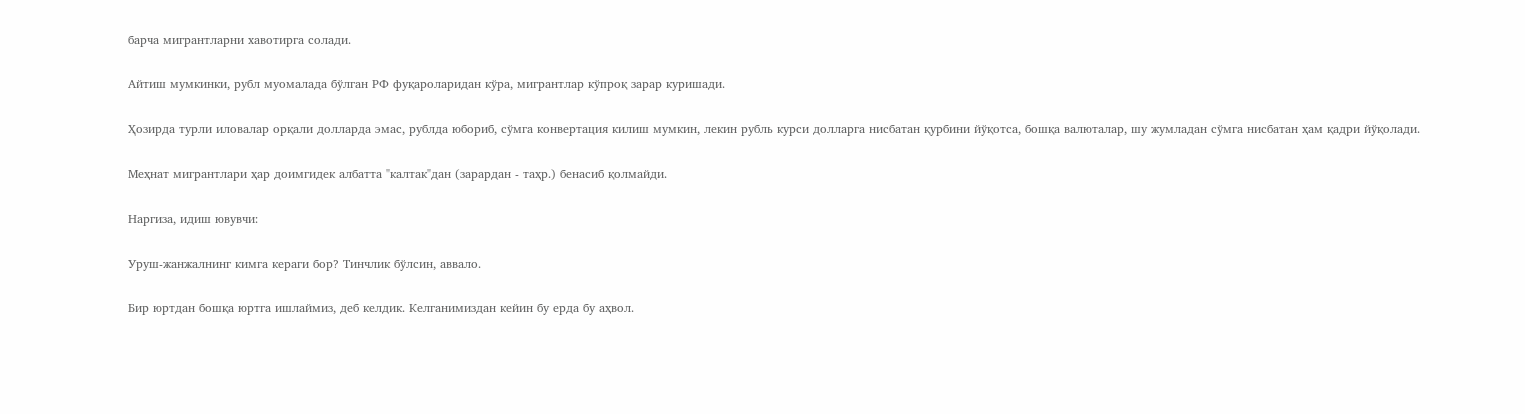барча мигрантларни хавотирга солади.

Айтиш мумкинки, рубл муомалада бўлган РФ фуқароларидан кўра, мигрантлар кўпроқ зарар куришади.

Ҳозирда турли иловалар орқали долларда эмас, рублда юбориб, сўмга конвертация килиш мумкин, лекин рубль курси долларга нисбатан қурбини йўқотса, бошқа валюталар, шу жумладан сўмга нисбатан ҳам қадри йўқолади.

Меҳнат мигрантлари ҳар доимгидек албатта "калтак"дан (зарардан - таҳр.) бенасиб қолмайди.

Наргиза, идиш ювувчи:

Уруш-жанжалнинг кимга кераги бор? Тинчлик бўлсин, аввало.

Бир юртдан бошқа юртга ишлаймиз, деб келдик. Келганимиздан кейин бу ерда бу аҳвол.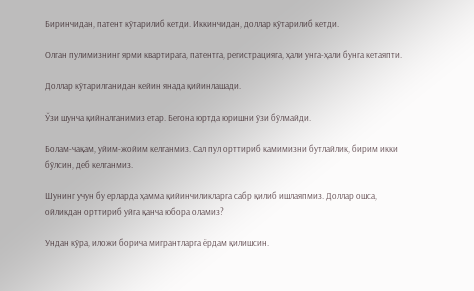Биринчидан, патент кўтарилиб кетди. Иккинчидан, доллар кўтарилиб кетди.

Олган пулимизнинг ярми квартирага, патентга, регистрацияга, ҳали унга-ҳали бунга кетаяпти.

Доллар кўтарилганидан кейин янада қийинлашади.

Ўзи шунча қийналганимиз етар. Бегона юртда юришни ўзи бўлмайди.

Болам-чақам, уйим-жойим келганмиз. Сал пул орттириб камимизни бутлайлик, бирим икки бўлсин, деб келганмиз.

Шунинг учун бу ерларда ҳамма қийинчиликларга сабр қилиб ишлаяпмиз. Доллар ошса, ойликдан орттириб уйга қанча юбора оламиз?

Ундан кўра, иложи борича мигрантларга ёрдам қилишсин.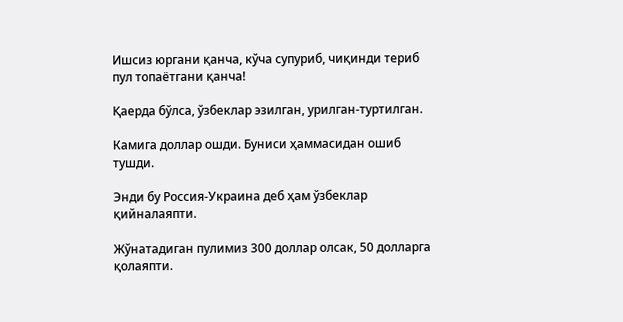Ишсиз юргани қанча, кўча супуриб, чиқинди териб пул топаётгани қанча!

Қаерда бўлса, ўзбеклар эзилган, урилган-туртилган.

Камига доллар ошди. Буниси ҳаммасидан ошиб тушди.

Энди бу Россия-Украина деб ҳам ўзбеклар қийналаяпти.

Жўнатадиган пулимиз 300 доллар олсак, 50 долларга қолаяпти.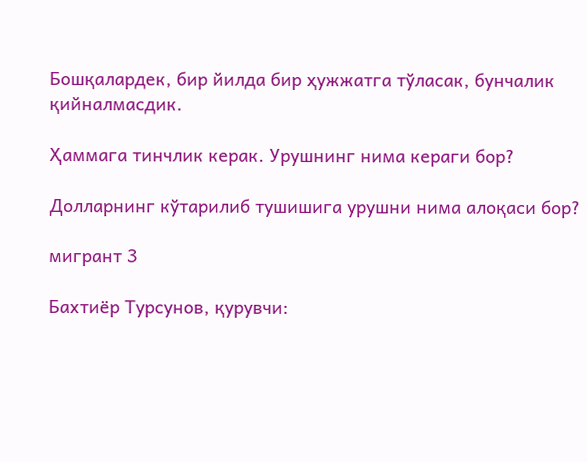Бошқалардек, бир йилда бир ҳужжатга тўласак, бунчалик қийналмасдик.

Ҳаммага тинчлик керак. Урушнинг нима кераги бор?

Долларнинг кўтарилиб тушишига урушни нима алоқаси бор?

мигрант 3

Бахтиёр Турсунов, қурувчи: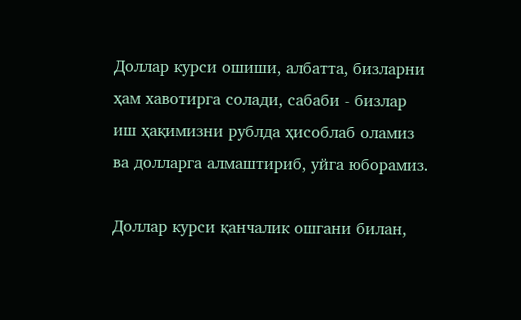Доллар курси ошиши, албатта, бизларни ҳам хавотирга солади, сабаби - бизлар иш ҳақимизни рублда ҳисоблаб оламиз ва долларга алмаштириб, уйга юборамиз.

Доллар курси қанчалик ошгани билан,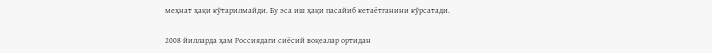меҳнат ҳақи кўтарилмайди. Бу эса иш ҳақи пасайиб кетаётганини кўрсатади.

2008 йилларда ҳам Россиядаги сиёсий воқеалар ортидан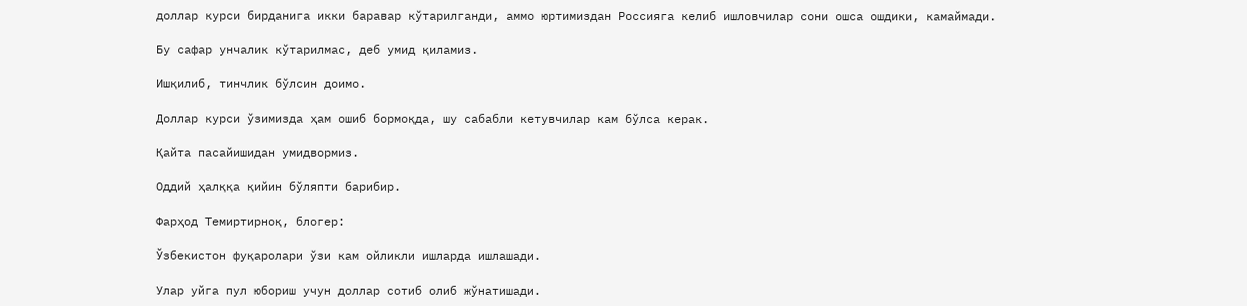доллар курси бирданига икки баравар кўтарилганди, аммо юртимиздан Россияга келиб ишловчилар сони ошса ошдики, камаймади.

Бу сафар унчалик кўтарилмас, деб умид қиламиз.

Ишқилиб, тинчлик бўлсин доимо.

Доллар курси ўзимизда ҳам ошиб бормоқда, шу сабабли кетувчилар кам бўлса керак.

Қайта пасайишидан умидвормиз.

Оддий ҳалққа қийин бўляпти барибир.

Фарҳод Темиртирноқ, блогер:

Ўзбекистон фуқаролари ўзи кам ойликли ишларда ишлашади.

Улар уйга пул юбориш учун доллар сотиб олиб жўнатишади.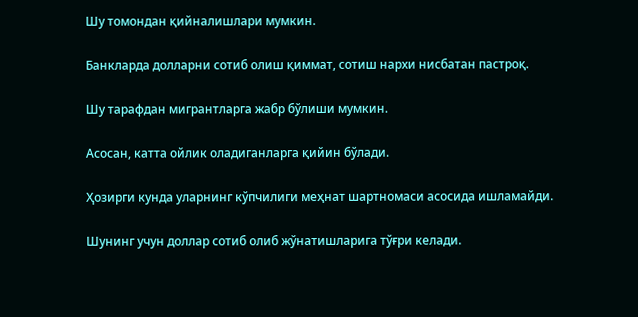Шу томондан қийналишлари мумкин.

Банкларда долларни сотиб олиш қиммат, сотиш нархи нисбатан пастроқ.

Шу тарафдан мигрантларга жабр бўлиши мумкин.

Асосан, катта ойлик оладиганларга қийин бўлади.

Ҳозирги кунда уларнинг кўпчилиги меҳнат шартномаси асосида ишламайди.

Шунинг учун доллар сотиб олиб жўнатишларига тўғри келади.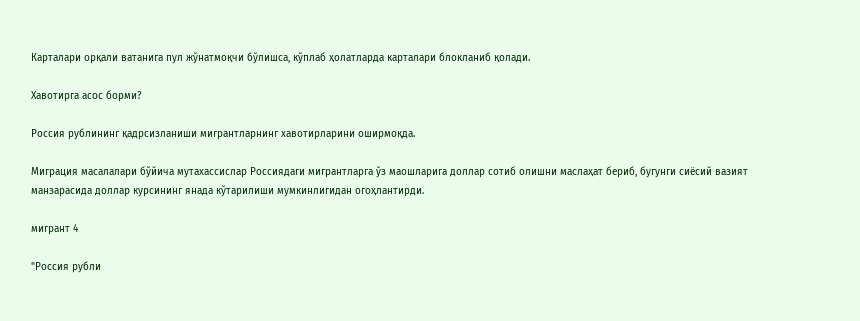Карталари орқали ватанига пул жўнатмоқчи бўлишса, кўплаб ҳолатларда карталари блокланиб қолади.

Хавотирга асос борми?

Россия рублининг қадрсизланиши мигрантларнинг хавотирларини оширмоқда.

Миграция масалалари бўйича мутахассислар Россиядаги мигрантларга ўз маошларига доллар сотиб олишни маслаҳат бериб, бугунги сиёсий вазият манзарасида доллар курсининг янада кўтарилиши мумкинлигидан огоҳлантирди.

мигрант 4

"Россия рубли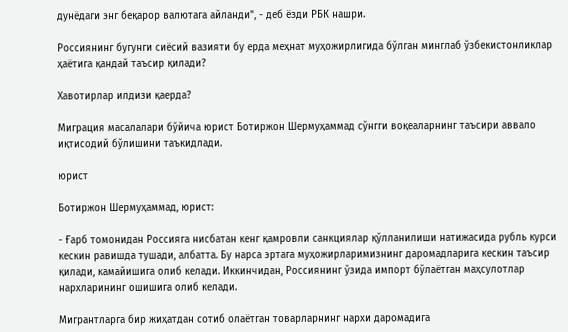дунёдаги энг беқарор валютага айланди", - деб ёзди РБК нашри.

Россиянинг бугунги сиёсий вазияти бу ерда меҳнат муҳожирлигида бўлган минглаб ўзбекистонликлар ҳаётига қандай таъсир қилади?

Хавотирлар илдизи қаерда?

Миграция масалалари бўйича юрист Ботиржон Шермуҳаммад сўнгги воқеаларнинг таъсири аввало иқтисодий бўлишини таъкидлади.

юрист

Ботиржон Шермуҳаммад, юрист:

- Ғарб томонидан Россияга нисбатан кенг қамровли санкциялар қўлланилиши натижасида рубль курси кескин равишда тушади, албатта. Бу нарса эртага муҳожирларимизнинг даромадларига кескин таъсир қилади, камайишига олиб келади. Иккинчидан, Россиянинг ўзида импорт бўлаётган маҳсулотлар нархларининг ошишига олиб келади.

Мигрантларга бир жиҳатдан сотиб олаётган товарларнинг нархи даромадига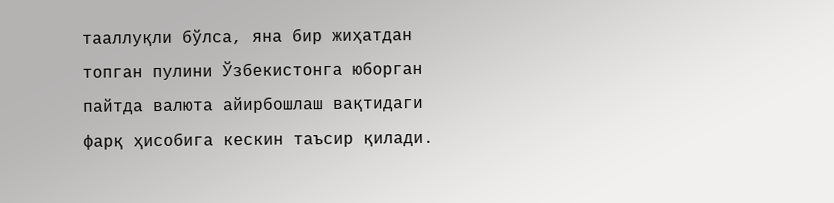тааллуқли бўлса, яна бир жиҳатдан топган пулини Ўзбекистонга юборган пайтда валюта айирбошлаш вақтидаги фарқ ҳисобига кескин таъсир қилади.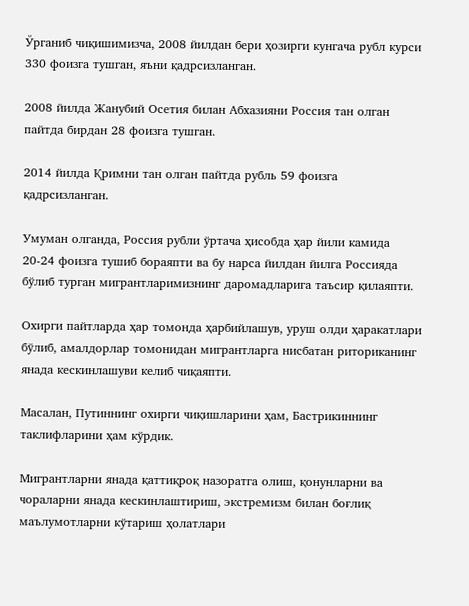Ўрганиб чиқишимизча, 2008 йилдан бери ҳозирги кунгача рубл курси 330 фоизга тушган, яъни қадрсизланган.

2008 йилда Жанубий Осетия билан Абхазияни Россия тан олган пайтда бирдан 28 фоизга тушган.

2014 йилда Қримни тан олган пайтда рубль 59 фоизга қадрсизланган.

Умуман олганда, Россия рубли ўртача ҳисобда ҳар йили камида 20-24 фоизга тушиб бораяпти ва бу нарса йилдан йилга Россияда бўлиб турган мигрантларимизнинг даромадларига таъсир қилаяпти.

Охирги пайтларда ҳар томонда ҳарбийлашув, уруш олди ҳаракатлари бўлиб, амалдорлар томонидан мигрантларга нисбатан риториканинг янада кескинлашуви келиб чиқаяпти.

Масалан, Путиннинг охирги чиқишларини ҳам, Бастрикиннинг таклифларини ҳам кўрдик.

Мигрантларни янада қаттиқроқ назоратга олиш, қонунларни ва чораларни янада кескинлаштириш, экстремизм билан боғлиқ маълумотларни кўтариш ҳолатлари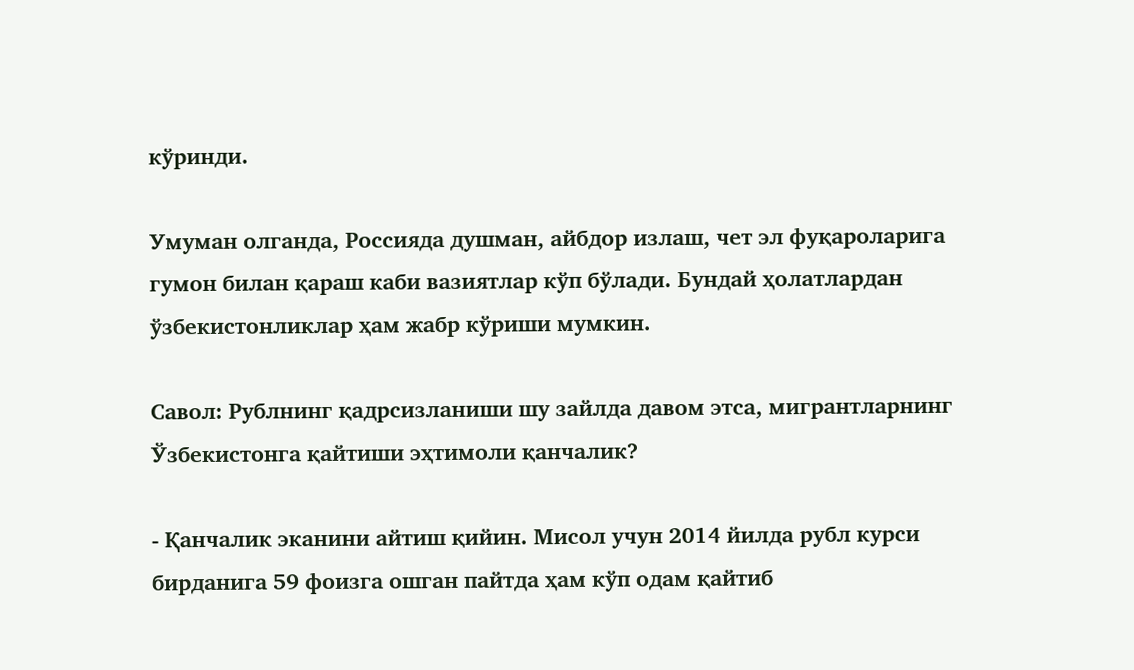кўринди.

Умуман олганда, Россияда душман, айбдор излаш, чет эл фуқароларига гумон билан қараш каби вазиятлар кўп бўлади. Бундай ҳолатлардан ўзбекистонликлар ҳам жабр кўриши мумкин.

Савол: Рублнинг қадрсизланиши шу зайлда давом этса, мигрантларнинг Ўзбекистонга қайтиши эҳтимоли қанчалик?

- Қанчалик эканини айтиш қийин. Мисол учун 2014 йилда рубл курси бирданига 59 фоизга ошган пайтда ҳам кўп одам қайтиб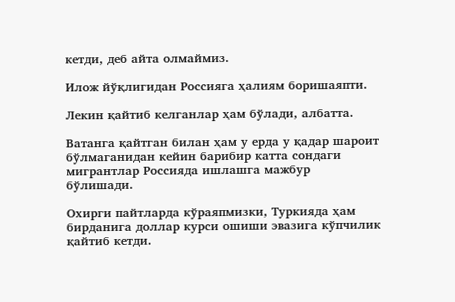кетди, деб айта олмаймиз.

Илож йўқлигидан Россияга ҳалиям боришаяпти.

Лекин қайтиб келганлар ҳам бўлади, албатта.

Ватанга қайтган билан ҳам у ерда у қадар шароит бўлмаганидан кейин барибир катта сондаги мигрантлар Россияда ишлашга мажбур бўлишади.

Охирги пайтларда кўраяпмизки, Туркияда ҳам бирданига доллар курси ошиши эвазига кўпчилик қайтиб кетди.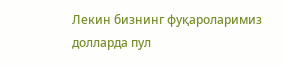Лекин бизнинг фуқароларимиз долларда пул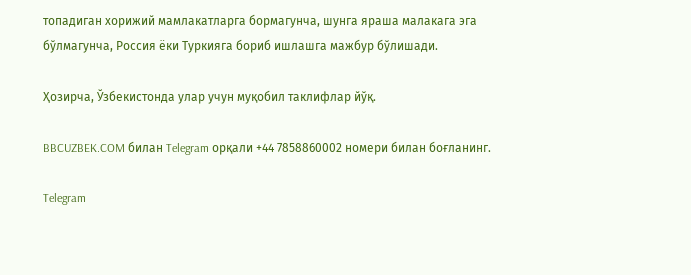топадиган хорижий мамлакатларга бормагунча, шунга яраша малакага эга бўлмагунча, Россия ёки Туркияга бориб ишлашга мажбур бўлишади.

Ҳозирча, Ўзбекистонда улар учун муқобил таклифлар йўқ.

BBCUZBEK.COM билан Telegram орқали +44 7858860002 номери билан боғланинг.

Telegram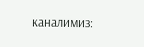каналимиз: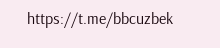https://t.me/bbcuzbek